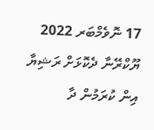17 ނޮވެމްބަރ 2022
ޔޫކްރޭނާ ދެކޮޅަށް ރަޝިޔާ އިން ކުރަމުން ދާ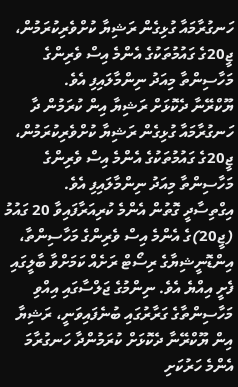ހަނގުރާމައާ ގުޅިގެން ރަޝިޔާ ކުށްވެރިކުރަމުން، ޖީ20ގެ ގައުމުތަކުގެ އެންމެ އިސް ވެރިންގެ މަހާސިންތާ މިއަދު ނިންމާލައިފި އެވެ.
ޔޫކްރޭނާ ދެކޮޅަށް ރަޝިޔާ އިން ކުރަމުން ދާ ހަނގުރާމައާ ގުޅިގެން ރަޝިޔާ ކުށްވެރިކުރަމުން، ޖީ20ގެ ގައުމުތަކުގެ އެންމެ އިސް ވެރިންގެ މަހާސިންތާ މިއަދު ނިންމާލައިފި އެވެ.
އިގްތިސާދީ ގޮތުން އެންމެ ކުރިއަރާފައިވާ 20 ގައުމު (ޖީ20)ގެ އެންމެ އިސް ވެރިންގެ މަހާސިންތާ، އިންޑޮނީޝިޔާގެ ރިސޯޓް ރަށެއް ކަމަށްވާ ބާލީގައި ފެށީ އިއްޔެ އެވެ. ނިންމުގެ ޖަލްސާގައި އިއްވި މަހާސިންތާގެ ގަރާރުގައި ބުނެފައިވަނީ، ރަޝިޔާ އިން ޔޫކްރޭނާ ދެކޮޅަށް ކުރަމުންދާ ހަނގުރާމަ އެންމެ ހަރުކަށި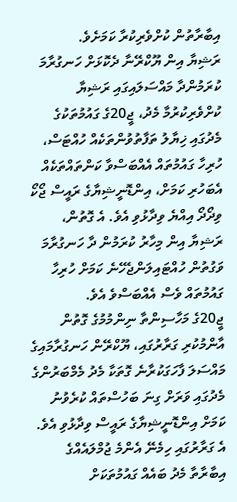އިބާރާތުން ކުށްވެރިކުރާ ކަމަށެވެ.
ރަޝިޔާ އިން ޔޫކްރޭނާ ދެކޮޅަށް ހަނގުރާމަ ކުރަމުންދާ މައްސަލައިގައި ރަޝިޔާ ކުށްވެރިކުރުމާ މެދު، ޖީ20ގެ ގައުމުތަކުގެ މެދުގައި ޚިޔާލު ތަފާތުވުންތަކެއް ހުއްޓަސް، ހުރިހާ ގައުމުތައް އެއްބަސްވާ ކަންތައްތަކެއް އެބަހުރި ކަމަށް، އިންޑޮނީޝިޔާގެ ރައީސް ޖޯކޯ ވިދޯދޯ އިއްޔެ ވިދާޅުވި އެވެ. އެ ގޮތުން، ރަޝިޔާ އިން މިހާރު ކުރަމުން ދާ ހަނގުރާމަ ވަގުތުން ހުއްޓައިލަންޖެހޭނެ ކަމަށް ހުރިހާ ގައުމުތައް ވެސް އެއްބަސްވެ އެވެ.
ޖީ20ގެ މަހާސިންތާ ނިންމުމުގެ ގޮތުން އާންމުކުރި ގަރާރުގައި، ޔޫކްރޭން ހަނގުރާމައިގެ މައްސަލަ ފާހަގަކުރާނެ ގޮތަކާ މެދު މެމްބަރުންގެ މެދުގައި ވަރަށް ގިނަ ބަހުސްތައް ކުރެވުނު ކަމަށް އިންޑޮނީޝިޔާގެ ރައީސް ވިދާޅުވި އެވެ. އެ ގަރާރުގައި ހިމެނޭ އެންމެ ޖުމްލައެއްގެ އިބާރާތާ މެދު ބައެއް ގައުމުތަކަށް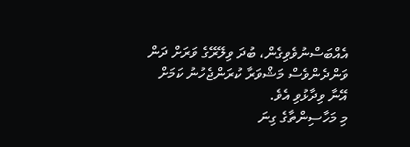އެއްބަސްނުވެވިގެން، ބުދަ ވިލޭރޭގެ ވަރަށް ދަން ވަންދެންވެސް މަޝްވަރާ ކުރަންޖެހުނު ކަމަށް އޭނާ ވިދާޅުވި އެވެ.
މި މަހާސިންތާގެ ގިނަ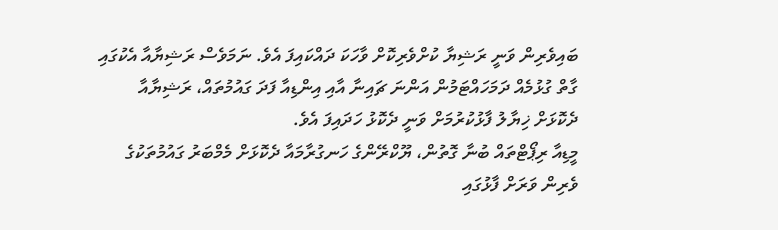ބައިވެރިން ވަނީ ރަޝިޔާ ކުށްވެރިކޮށް ވާހަކަ ދައްކައިފަ އެވެ. ނަމަވެސް ރަޝިޔާއާ އެކުގައި ގާތް ގުޅުމެއް ދަމަހައްޓަމުން އަންނަ ޗައިނާ އާއި އިންޑިއާ ފަދަ ގައުމުތައް، ރަޝިޔާއާ ދެކޮޅަށް ޚިޔާލު ފާޅުކުރުމަށް ވަނީ ދެކޮޅު ހަދައިފަ އެވެ.
މީޑިއާ ރިޕޯޓްތައް ބުނާ ގޮތުން، ޔޫކްރޭންގެ ހަނގުރާމައާ ދެކޮޅަށް މެމްބަރު ގައުމުތަކުގެ ވެރިން ވަރަށް ފާޅުގައި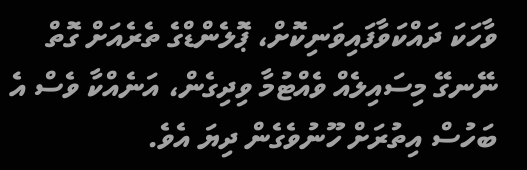ވާހަކަ ދައްކަވާފައިވަނިކޮށް، ޕޮލެންޑްގެ ތެރެއަށް ގޮތް ނޭނގޭ މިސައިލެއް ވެއްޓުމާ ވިދިގެން، އަނެއްކާ ވެސް އެ ބަހުސް އިތުރަށް ހޫނުވެގެން ދިޔަ އެވެ.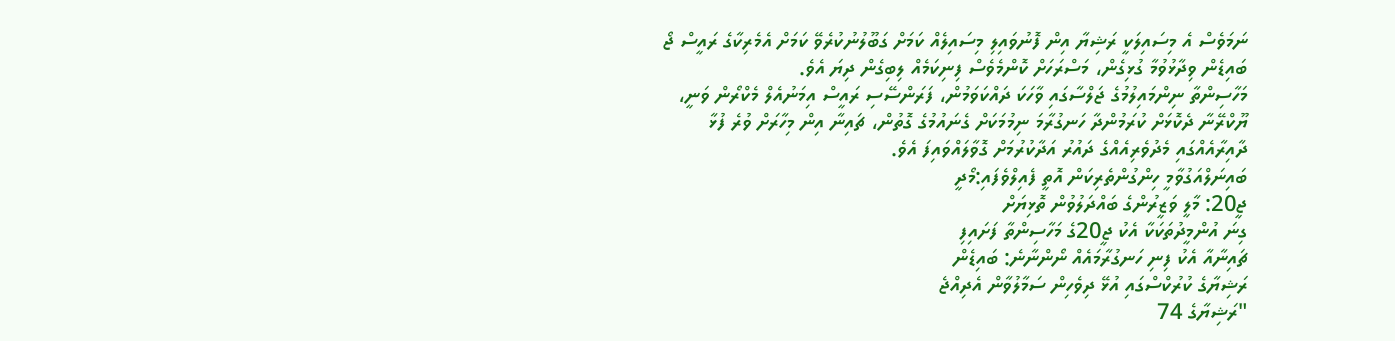ނަމަވެސް އެ މިސައިލަކީ ރަޝިޔާ އިން ފޮނުވައިލި މިސައިލެއް ކަމަށް ގަބޫލުނުކުރެވޭ ކަމަށް އެމެރިކާގެ ރައީސް ޖޯ ބައިޑެން ވިދާޅުވުމާ ގުޅިގެން، މަސްރަހަށް ކޮންމެވެސް ފިނިކަމެއް ލިބިގެން ދިޔަ އެވެ.
މަހާސިންތާ ނިންމައިލުމުގެ ޖަލްސާގައި ވާހަކަ ދައްކަވަމުން، ފަރަންސޭސި ރައީސް އިމަނުއެލް މެކްރޯން ވަނީ، ޔޫކްރޭނާ ދެކޮޅަށް ކުރަމުންދާ ހަނގުރާމަ ނިމުމަކަށް ގެނައުމުގެ ގޮތުން، ޗައިނާ އިން މިހާރަށް ވުރެ ފުޅާ ދާއިރާއެއްގައި މެދުވެރިއެއްގެ ދައުރު އަދާކުރުމަށް ގޮވާލައްވައިފަ އެވެ.
ބައިނަލްއަގުވާމީ ހިންގުންތެރިކަން އޮތީ ފެއިލްވެފައި:މޯދީ
ޖީ20: މާލީ ވަޒީރުންގެ ބައްދަލުވުން ތޮޅިޔަށް
ގިނަ އުންމީދުތަކަކާ އެކު ޖީ20ގެ މަހާސިންތާ ފަށައިފި
ޗައިނާއާ އެކު ފިނި ހަނގުރާމައެއް ނޯންނާނެ: ބައިޑެން
ރަޝިޔާގެ ކުރުކްސްގައި އުޅޭ ދިވެހިން ސަމާލުވާން އެދިއްޖެ
"ރަޝިޔާގެ 74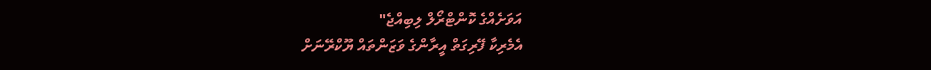އަވަށެއްގެ ކޮންޓްރޯލް ލިބިއްޖެ"
އެމެރިކާ ފޭރިގަތް އީރާންގެ ވަޒަންތައް ޔޫކްރޭނަށް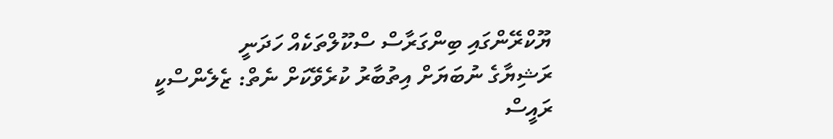ޔޫކްރޭންގައި ބިންގަރާސް ސްކޫލްތަކެއް ހަދަނީ
ރަޝިޔާގެ ނުބަޔަށް އިތުބާރު ކުރެވޭކަށް ނެތް: ޒެލެންސްކީ
ރައީސް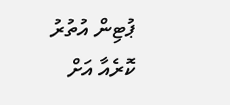ޕުޓިން އުތުރު ކޮރެއާ އަށް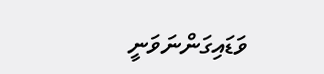ވަޑައިގަންނަވަނީ